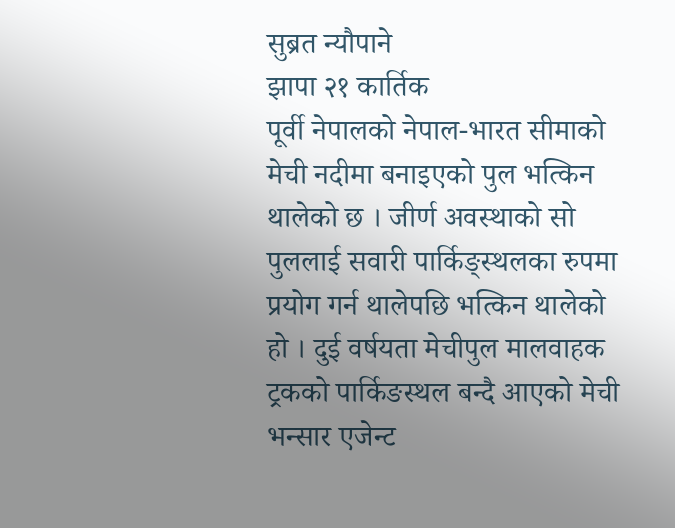सुब्रत न्यौपाने
झापा २१ कार्तिक
पूर्वी नेपालको नेपाल-भारत सीमाको मेची नदीमा बनाइएको पुल भत्किन थालेको छ । जीर्ण अवस्थाको सो पुललाई सवारी पार्किङ्स्थलका रुपमा प्रयोग गर्न थालेपछि भत्किन थालेको हो । दुई वर्षयता मेचीपुल मालवाहक ट्रकको पार्किङस्थल बन्दै आएको मेची भन्सार एजेन्ट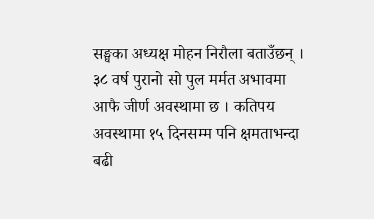सङ्घका अध्यक्ष मोहन निरौला बताउँछन् । ३८ वर्ष पुरानो सो पुल मर्मत अभावमा आफै जीर्ण अवस्थामा छ । कतिपय अवस्थामा १५ दिनसम्म पनि क्षमताभन्दा बढी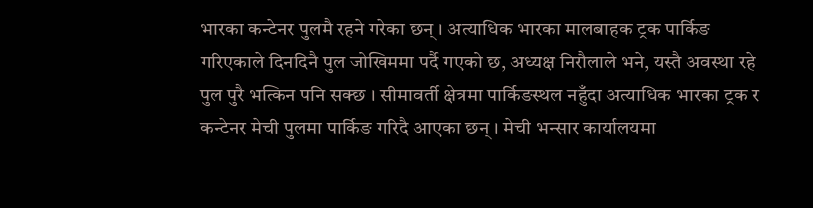भारका कन्टेनर पुलमै रहने गरेका छन् । अत्याधिक भारका मालबाहक ट्रक पार्किङ गरिएकाले दिनदिनै पुल जोखिममा पर्दै गएको छ, अध्यक्ष निरौलाले भने, यस्तै अवस्था रहे पुल पुरै भत्किन पनि सक्छ । सीमावर्ती क्षेत्रमा पार्किङस्थल नहुँदा अत्याधिक भारका ट्रक र कन्टेनर मेची पुलमा पार्किङ गरिदै आएका छन् । मेची भन्सार कार्यालयमा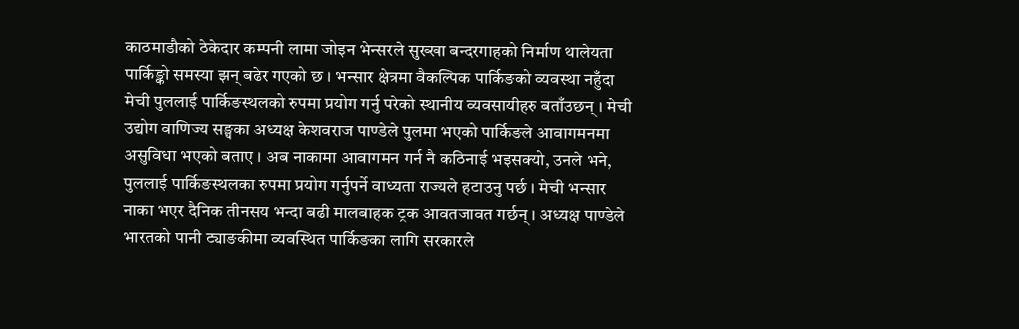काठमाडौको ठेकेदार कम्पनी लामा जोइन भेन्सरले सुख्खा बन्दरगाहको निर्माण थालेयता पार्किङ्को समस्या झन् बढेर गएको छ । भन्सार क्षेत्रमा वैकल्पिक पार्किङको व्यवस्था नहुँदा मेची पुललाई पार्किङस्थलको रुपमा प्रयोग गर्नु परेको स्थानीय व्यवसायीहरु बताँउछन् । मेची उद्योग वाणिज्य सङ्घका अध्यक्ष केशवराज पाण्डेले पुलमा भएको पार्किङले आवागमनमा असुविधा भएको बताए । अब नाकामा आवागमन गर्न नै कठिनाई भइसक्यो, उनले भने, पुललाई पार्किङस्थलका रुपमा प्रयोग गर्नुपर्ने वाध्यता राज्यले हटाउनु पर्छ । मेची भन्सार नाका भएर दैनिक तीनसय भन्दा बढी मालबाहक ट्रक आवतजावत गर्छन् । अध्यक्ष पाण्डेले भारतको पानी ट्याङकीमा व्यवस्थित पार्किङका लागि सरकारले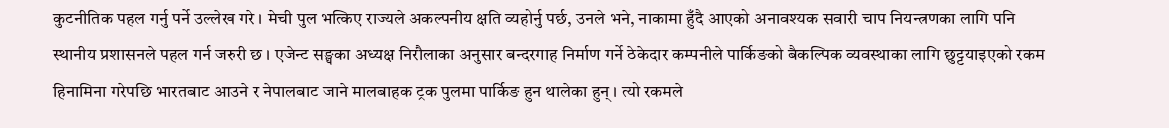कुटनीतिक पहल गर्नु पर्ने उल्लेख गरे । मेची पुल भत्किए राज्यले अकल्पनीय क्षति व्यहोर्नु पर्छ, उनले भने, नाकामा हुँदै आएको अनावश्यक सवारी चाप नियन्त्रणका लागि पनि स्थानीय प्रशासनले पहल गर्न जरुरी छ । एजेन्ट सङ्घका अध्यक्ष निरौलाका अनुसार बन्दरगाह निर्माण गर्ने ठेकेदार कम्पनीले पार्किङको बैकल्पिक व्यवस्थाका लागि छुट्टयाइएको रकम हिनामिना गरेपछि भारतबाट आउने र नेपालबाट जाने मालबाहक ट्रक पुलमा पार्किङ हुन थालेका हुन् । त्यो रकमले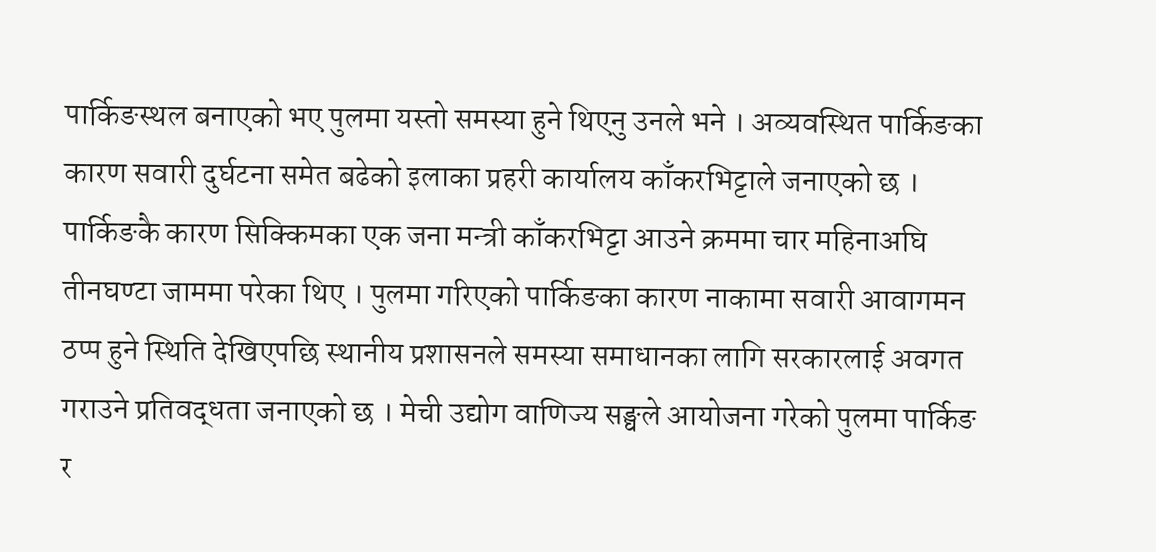पार्किङस्थल बनाएको भए पुलमा यस्तो समस्या हुने थिएनु उनले भने । अव्यवस्थित पार्किङका कारण सवारी दुर्घटना समेत बढेको इलाका प्रहरी कार्यालय काँकरभिट्टाले जनाएको छ । पार्किङकै कारण सिक्किमका एक जना मन्त्री काँकरभिट्टा आउने क्रममा चार महिनाअघि तीनघण्टा जाममा परेका थिए । पुलमा गरिएको पार्किङका कारण नाकामा सवारी आवागमन ठप्प हुने स्थिति देखिएपछि स्थानीय प्रशासनले समस्या समाधानका लागि सरकारलाई अवगत गराउने प्रतिवद्धता जनाएको छ । मेची उद्योग वाणिज्य सङ्घले आयोजना गरेको पुलमा पार्किङ र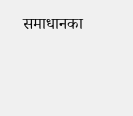समाधानका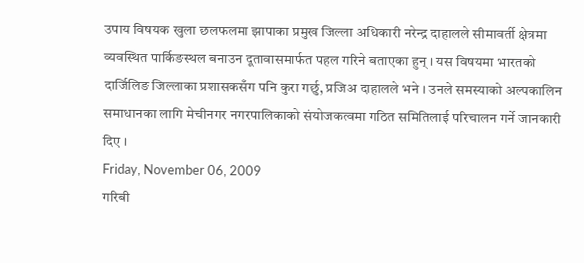उपाय विषयक खुला छलफलमा झापाका प्रमुख जिल्ला अधिकारी नरेन्द्र दाहालले सीमावर्ती क्षेत्रमा व्यवस्थित पार्किङस्थल बनाउन दूतावासमार्फत पहल गरिने बताएका हुन् । यस विषयमा भारतको दार्जिलिङ जिल्लाका प्रशासकसँग पनि कुरा गर्छु, प्रजिअ दाहालले भने । उनले समस्याको अल्पकालिन समाधानका लागि मेचीनगर नगरपालिकाको संयोजकत्वमा गठित समितिलाई परिचालन गर्ने जानकारी दिए ।
Friday, November 06, 2009
गरिबी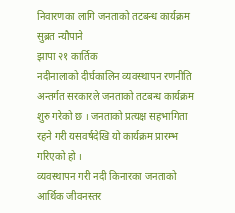निवारणका लागि जनताको तटबन्ध कार्यक्रम
सुब्रत न्यौपाने
झापा २१ कार्तिक
नदीनालाको दीर्घकालिन व्यवस्थापन रणनीति अन्तर्गत सरकारले जनताको तटबन्ध कार्यक्रम शुरु गरेको छ । जनताको प्रत्यक्ष सहभागिता रहने गरी यसवर्षदेखि यो कार्यक्रम प्रारम्भ गरिएको हो ।
व्यवस्थापन गरी नदी किनारका जनताको आर्थिक जीवनस्तर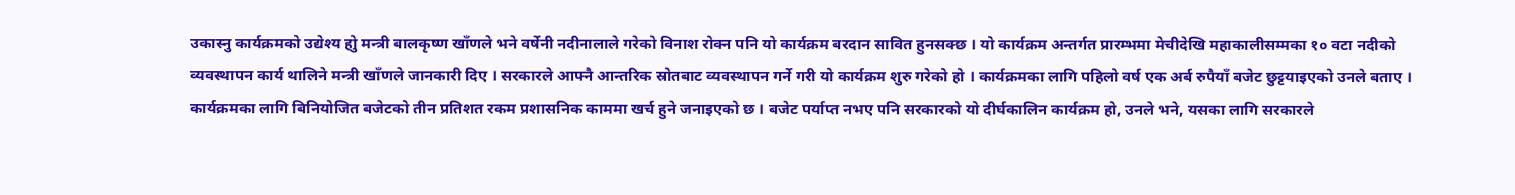उकास्नु कार्यक्रमको उद्येश्य होु मन्त्री बालकृष्ण खाँणले भने वर्षेनी नदीनालाले गरेको विनाश रोक्न पनि यो कार्यक्रम बरदान सावित हुनसक्छ । यो कार्यक्रम अन्तर्गत प्रारम्भमा मेचीदेखि महाकालीसम्मका १० वटा नदीको व्यवस्थापन कार्य थालिने मन्त्री खाँणले जानकारी दिए । सरकारले आफ्नै आन्तरिक स्रोतबाट व्यवस्थापन गर्ने गरी यो कार्यक्रम शुरु गरेको हो । कार्यक्रमका लागि पहिलो वर्ष एक अर्ब रुपैयाँ बजेट छुट्टयाइएको उनले बताए । कार्यक्रमका लागि बिनियोजित बजेटको तीन प्रतिशत रकम प्रशासनिक काममा खर्च हुने जनाइएको छ । बजेट पर्याप्त नभए पनि सरकारको यो दीर्घकालिन कार्यक्रम हो, उनले भने, यसका लागि सरकारले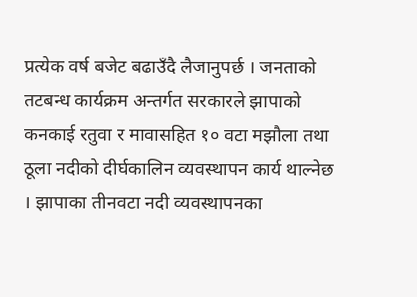प्रत्येक वर्ष बजेट बढाउँदै लैजानुपर्छ । जनताको तटबन्ध कार्यक्रम अन्तर्गत सरकारले झापाको कनकाई रतुवा र मावासहित १० वटा मझौला तथा ठूला नदीको दीर्घकालिन व्यवस्थापन कार्य थाल्नेछ । झापाका तीनवटा नदी व्यवस्थापनका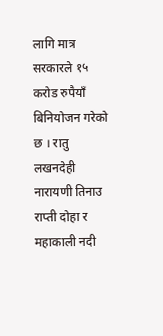लागि मात्र सरकारले १५ करोड रुपैयाँ बिनियोजन गरेको छ । रातु लखनदेही नारायणी तिनाउ राप्ती दोहा र महाकाली नदी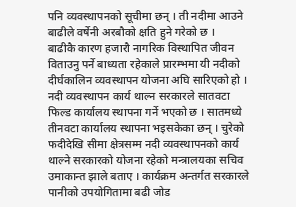पनि व्यवस्थापनको सूचीमा छन् । ती नदीमा आउने बाढीले वर्षेनी अरबौको क्षति हुने गरेको छ ।
बाढीकै कारण हजारौ नागरिक विस्थापित जीवन विताउनु पर्ने बाध्यता रहेकाले प्रारम्भमा यी नदीको दीर्घकालिन व्यवस्थापन योजना अघि सारिएको हो । नदी व्यवस्थापन कार्य थाल्न सरकारले सातवटा फिल्ड कार्यालय स्थापना गर्ने भएको छ । सातमध्ये तीनवटा कार्यालय स्थापना भइसकेका छन् । चुरेको फदीदेखि सीमा क्षेत्रसम्म नदी व्यवस्थापनको कार्य थाल्ने सरकारको योजना रहेको मन्त्रालयका सचिव उमाकान्त झाले बताए । कार्यक्रम अन्तर्गत सरकारले पानीको उपयोगितामा बढी जोड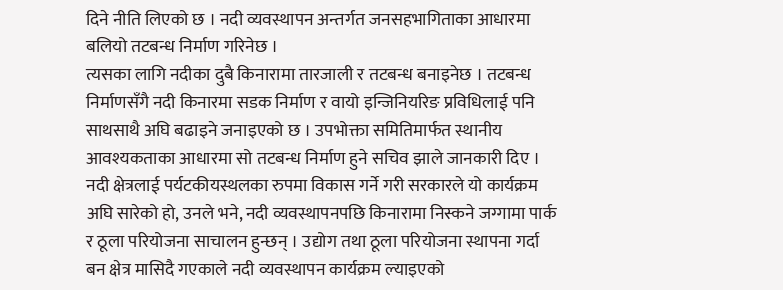दिने नीति लिएको छ । नदी व्यवस्थापन अन्तर्गत जनसहभागिताका आधारमा बलियो तटबन्ध निर्माण गरिनेछ ।
त्यसका लागि नदीका दुबै किनारामा तारजाली र तटबन्ध बनाइनेछ । तटबन्ध निर्माणसँगै नदी किनारमा सडक निर्माण र वायो इन्जिनियरिङ प्रविधिलाई पनि साथसाथै अघि बढाइने जनाइएको छ । उपभोक्ता समितिमार्फत स्थानीय आवश्यकताका आधारमा सो तटबन्ध निर्माण हुने सचिव झाले जानकारी दिए । नदी क्षेत्रलाई पर्यटकीयस्थलका रुपमा विकास गर्ने गरी सरकारले यो कार्यक्रम अघि सारेको हो, उनले भने, नदी व्यवस्थापनपछि किनारामा निस्कने जग्गामा पार्क र ठूला परियोजना साचालन हुन्छन् । उद्योग तथा ठूला परियोजना स्थापना गर्दा बन क्षेत्र मासिदै गएकाले नदी व्यवस्थापन कार्यक्रम ल्याइएको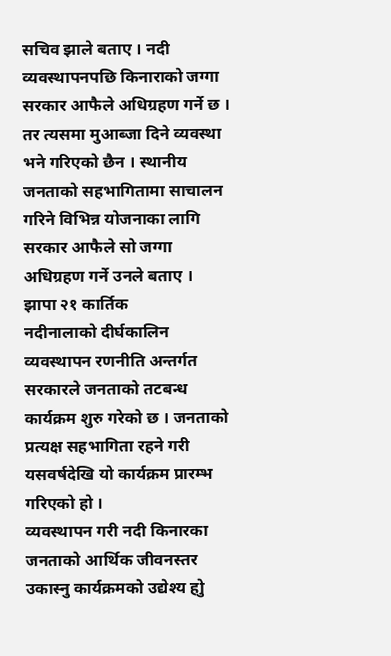सचिव झाले बताए । नदी व्यवस्थापनपछि किनाराको जग्गा सरकार आफैले अधिग्रहण गर्ने छ । तर त्यसमा मुआब्जा दिने व्यवस्था भने गरिएको छैन । स्थानीय जनताको सहभागितामा साचालन गरिने विभिन्न योजनाका लागि सरकार आफैले सो जग्गा अधिग्रहण गर्ने उनले बताए ।
झापा २१ कार्तिक
नदीनालाको दीर्घकालिन व्यवस्थापन रणनीति अन्तर्गत सरकारले जनताको तटबन्ध कार्यक्रम शुरु गरेको छ । जनताको प्रत्यक्ष सहभागिता रहने गरी यसवर्षदेखि यो कार्यक्रम प्रारम्भ गरिएको हो ।
व्यवस्थापन गरी नदी किनारका जनताको आर्थिक जीवनस्तर उकास्नु कार्यक्रमको उद्येश्य होु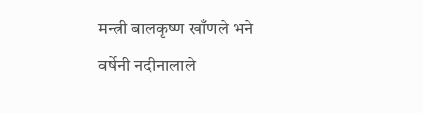मन्त्री बालकृष्ण खाँणले भने वर्षेनी नदीनालाले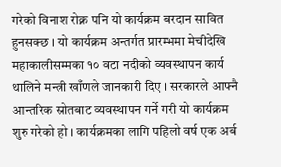गरेको विनाश रोक्न पनि यो कार्यक्रम बरदान सावित हुनसक्छ । यो कार्यक्रम अन्तर्गत प्रारम्भमा मेचीदेखि महाकालीसम्मका १० वटा नदीको व्यवस्थापन कार्य थालिने मन्त्री खाँणले जानकारी दिए । सरकारले आफ्नै आन्तरिक स्रोतबाट व्यवस्थापन गर्ने गरी यो कार्यक्रम शुरु गरेको हो । कार्यक्रमका लागि पहिलो वर्ष एक अर्ब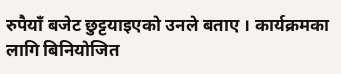रुपैयाँ बजेट छुट्टयाइएको उनले बताए । कार्यक्रमका लागि बिनियोजित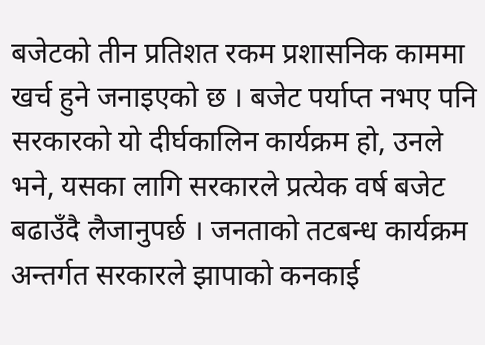बजेटको तीन प्रतिशत रकम प्रशासनिक काममा खर्च हुने जनाइएको छ । बजेट पर्याप्त नभए पनि सरकारको यो दीर्घकालिन कार्यक्रम हो, उनले भने, यसका लागि सरकारले प्रत्येक वर्ष बजेट बढाउँदै लैजानुपर्छ । जनताको तटबन्ध कार्यक्रम अन्तर्गत सरकारले झापाको कनकाई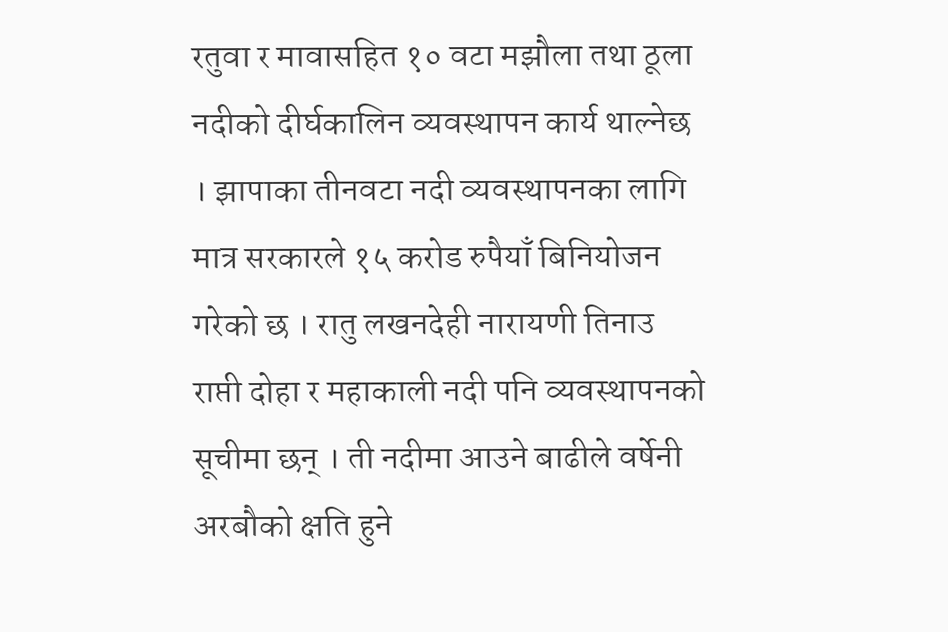रतुवा र मावासहित १० वटा मझौला तथा ठूला नदीको दीर्घकालिन व्यवस्थापन कार्य थाल्नेछ । झापाका तीनवटा नदी व्यवस्थापनका लागि मात्र सरकारले १५ करोड रुपैयाँ बिनियोजन गरेको छ । रातु लखनदेही नारायणी तिनाउ राप्ती दोहा र महाकाली नदी पनि व्यवस्थापनको सूचीमा छन् । ती नदीमा आउने बाढीले वर्षेनी अरबौको क्षति हुने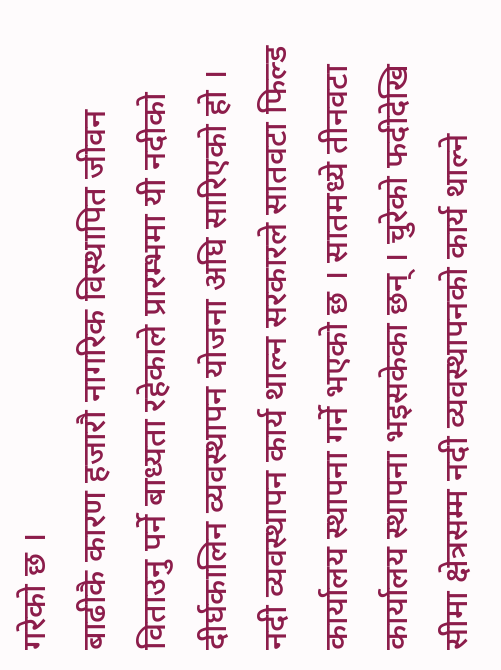गरेको छ ।
बाढीकै कारण हजारौ नागरिक विस्थापित जीवन विताउनु पर्ने बाध्यता रहेकाले प्रारम्भमा यी नदीको दीर्घकालिन व्यवस्थापन योजना अघि सारिएको हो । नदी व्यवस्थापन कार्य थाल्न सरकारले सातवटा फिल्ड कार्यालय स्थापना गर्ने भएको छ । सातमध्ये तीनवटा कार्यालय स्थापना भइसकेका छन् । चुरेको फदीदेखि सीमा क्षेत्रसम्म नदी व्यवस्थापनको कार्य थाल्ने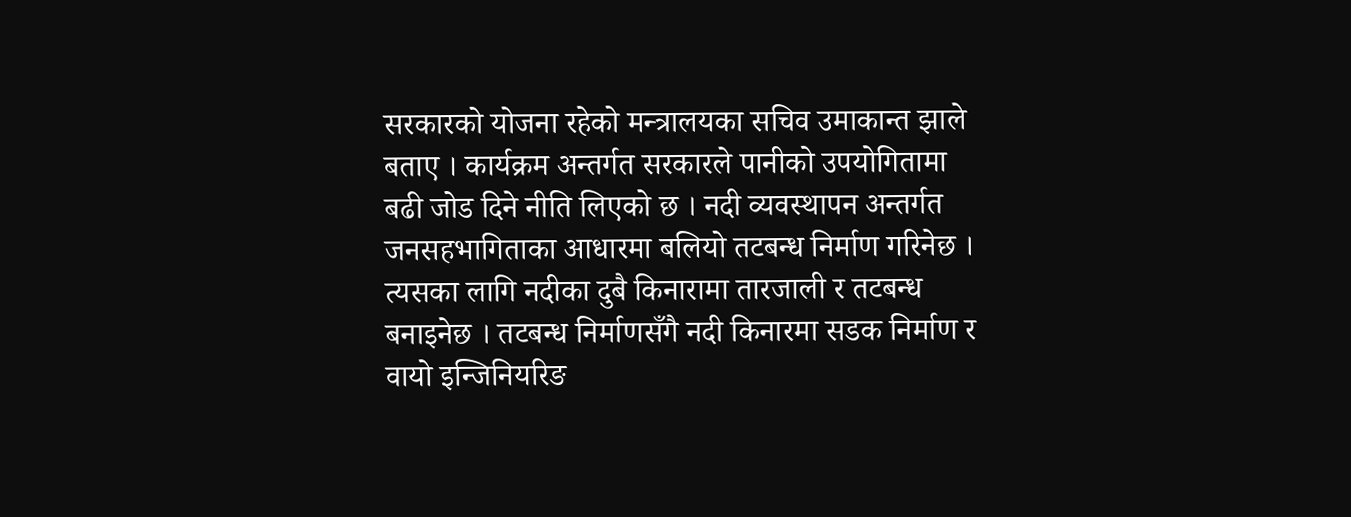सरकारको योजना रहेको मन्त्रालयका सचिव उमाकान्त झाले बताए । कार्यक्रम अन्तर्गत सरकारले पानीको उपयोगितामा बढी जोड दिने नीति लिएको छ । नदी व्यवस्थापन अन्तर्गत जनसहभागिताका आधारमा बलियो तटबन्ध निर्माण गरिनेछ ।
त्यसका लागि नदीका दुबै किनारामा तारजाली र तटबन्ध बनाइनेछ । तटबन्ध निर्माणसँगै नदी किनारमा सडक निर्माण र वायो इन्जिनियरिङ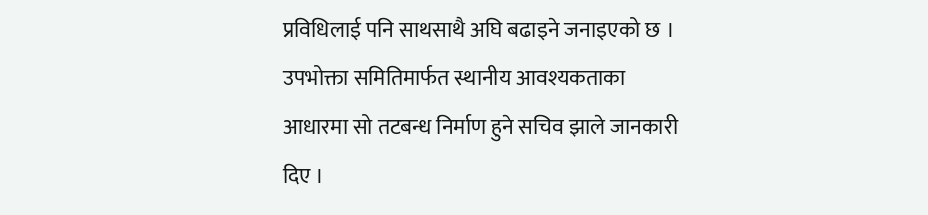प्रविधिलाई पनि साथसाथै अघि बढाइने जनाइएको छ । उपभोक्ता समितिमार्फत स्थानीय आवश्यकताका आधारमा सो तटबन्ध निर्माण हुने सचिव झाले जानकारी दिए ।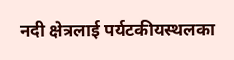नदी क्षेत्रलाई पर्यटकीयस्थलका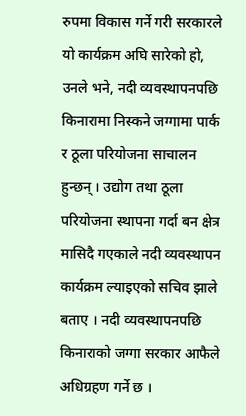रुपमा विकास गर्ने गरी सरकारले यो कार्यक्रम अघि सारेको हो, उनले भने, नदी व्यवस्थापनपछि किनारामा निस्कने जग्गामा पार्क र ठूला परियोजना साचालन हुन्छन् । उद्योग तथा ठूला परियोजना स्थापना गर्दा बन क्षेत्र मासिदै गएकाले नदी व्यवस्थापन कार्यक्रम ल्याइएको सचिव झाले बताए । नदी व्यवस्थापनपछि किनाराको जग्गा सरकार आफैले अधिग्रहण गर्ने छ ।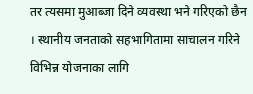तर त्यसमा मुआब्जा दिने व्यवस्था भने गरिएको छैन । स्थानीय जनताको सहभागितामा साचालन गरिने विभिन्न योजनाका लागि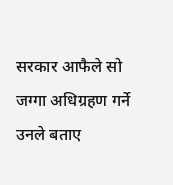सरकार आफैले सो जग्गा अधिग्रहण गर्ने उनले बताए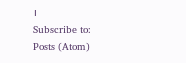।
Subscribe to:
Posts (Atom)